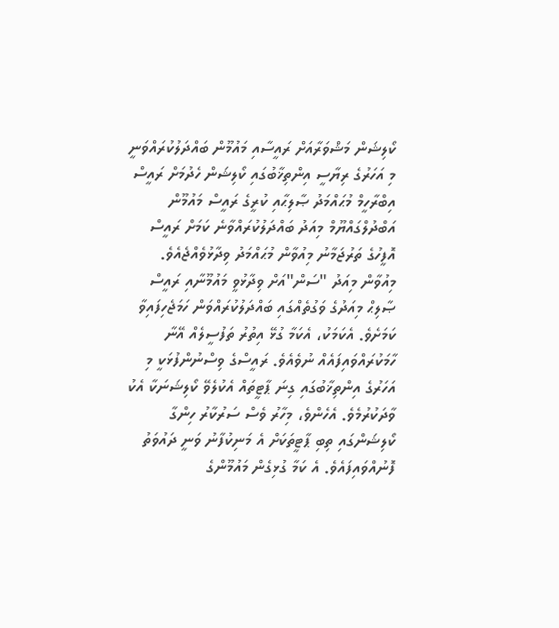ކޯލިޝަން މަޝްވަރާއަށް ރައީސާއި މައުމޫން ބައްދަލުކުރައްވަނީ
މި އަހަރުގެ ރިޔާސީ އިންތިޚާބުގައި ކޯލިޝަން ހެދުމަށް ރައީސް އިބްރާހީމް މުޙައްމަދު ޞާލިޙާއި ކުރީގެ ރައީސް މައުމޫން އަބްދުލްގައްޔޫމް މިއަދު ބައްދަލުކުރައްވާނެ ކަމަށް ރައީސް އޮފީހުގެ ތަރުޖަމާނު މިއުވާން މުޙައްމަދު ވިދާޅުވެއްޖެއެވެ. މިއުވާން މިއަދު "ސަން"އަށް ވިދާޅުވީ މައުމޫނާއި ރައީސް ޞާލިޙް މިއަދުގެ ވަގުތެއްގައި ބައްދަލުކުރައްވަން ހަމަޖެހިފައިވާ ކަމަށެވެ. އެކަމަކު، އެކަމާ ގުޅޭ އިތުރު ތަފުސީލެއް އޭނާ ހާމަކުރައްވައިފައެއް ނުވެއެވެ. ރައީސްގެ ވިސްނުންފުޅަކީ މި އަހަރުގެ އިންތިޚާބުގައި ގިނަ ޕާޓީތައް އެކުލެވޭ ކޯލިޝަނަކާ އެކު ވާދަކުރުމެވެ. އެހެންވެ، މިހާރު ވެސް ސަރުކާރު ހިންގާ ކޯލިޝަންގައި ތިބި ޕާޓީތަކަށް އެ މަނިކުފާނު ވަނީ ދައުވަތު ފޮނުއްވައިފައެވެ. އެ ކަމާ ގުޅިގެން މައުމޫންގެ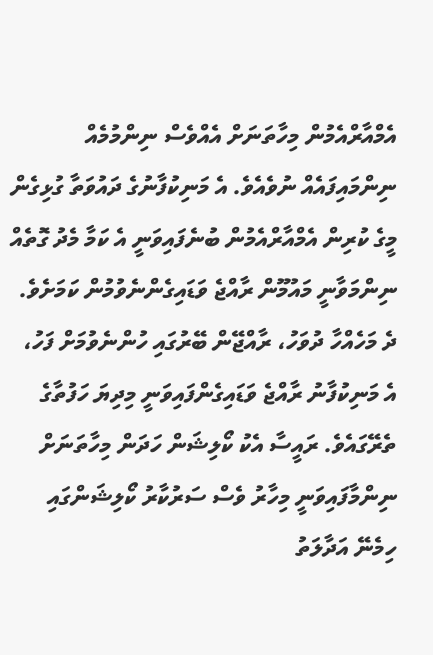އެމްއާރްއެމުން މިހާތަނަށް އެއްވެސް ނިންމުމެއް ނިންމައިފައެއް ނުވެއެވެ. އެ މަނިކުފާނުގެ ދައުވަތާ ގުޅިގެން މީގެ ކުރިން އެމްއާރްއެމުން ބުނެފައިވަނީ އެ ކަމާ މެދު ގޮތެއް ނިންމަވާނީ މައުމޫން ރާއްޖެ ވަޑައިގެންނެވުމުން ކަމަށެވެ. ދެ މަހެއްހާ ދުވަހު، ރާއްޖޭން ބޭރުގައި ހުންނެވުމަށް ފަހު، އެ މަނިކުފާނު ރާއްޖެ ވަޑައިގެންފައިވަނީ މިދިޔަ ހަފުތާގެ ތެރޭގައެވެ. ރައީސާ އެކު ކޯލިޝަން ހަދަން މިހާތަނަށް ނިންމާފައިވަނީ މިހާރު ވެސް ސަރުކާރު ކޯލިޝަންގައި ހިމެނޭ އަދާލަތު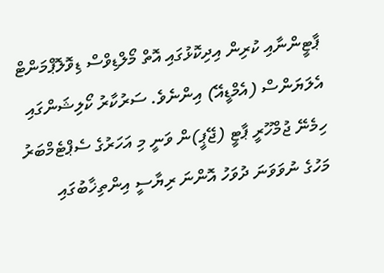ޕާޓީންނާއި ކުރިން އިދިކޮޅުގައި އޮތް މޯލްޑިވްސް ޑިވޮލޮޕްމަންޓް އެލަޔަންސް (އެމްޑީއޭ) އިންނެވެ. ސަރުކާރު ކޯލިޝަންގައި ހިމެނޭ ޖުމްހޫރީ ޕާޓީ (ޖޭޕީ)ން ވަނީ މި އަހަރުގެ ސެޕްޓެމްބަރު މަހުގެ ނުވަވަނަ ދުވަހު އޮންނަ ރިޔާސީ އިންތިޚާބުގައި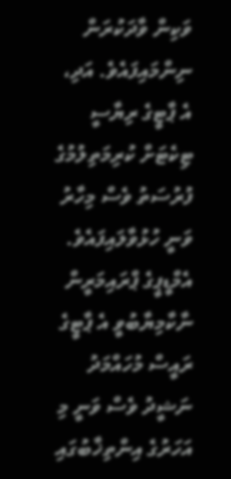ވަކިން ވާދަކުރަން ނިންމައިފައެވެ. އަދި، އެ ޕާޓީގެ ރިޔާސީ ޓިކެޓަށް ކުރިމަތިލުމުގެ ފުރުސަތު ވެސް މިހާރު ވަނީ ހުޅުވާލައިފައެވެ. އެމްޑީޕީގެ ޕްރައިމަރީން ނާކާމިޔާބުވީ އެ ޕާޓީގެ ރައީސް މުހައްމަދު ނަޝީދު ވެސް ވަނީ މި އަހަރުގެ އިންތިޚާބުގައި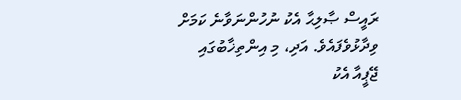ރައީސް ޞާލިޙާ އެކު ނުހުންނަވާނެ ކަމަށް ވިދާޅުވެފައެވެ. އަދި، މި އިންތިޚާބުގައި ޖޭޕީއާ އެކު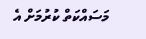މަސައްކަތް ކުރުމަށް އެ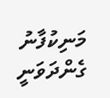މަނިކުފާނު ގެންދަވަނީ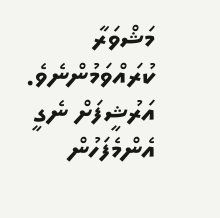މަޝްވަރާ ކުރައްވަމުންނެވެ.
އަރުޝީފަށް ނެގީ
އެންމެފަހުން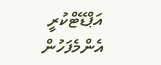އަޕްޑޭޓްކުރީ
އެންމެފަހުން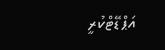އަޕްޑޭޓްކުރީ